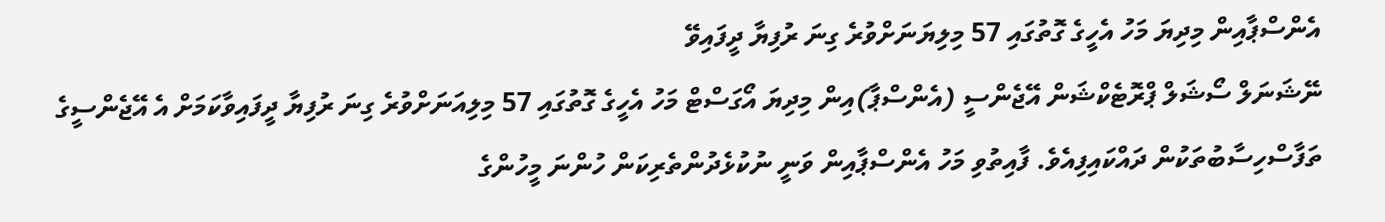އެންސްޕާއިން މިދިޔަ މަހު އެހީގެ ގޮތުގައި 57 މިލިޔަނަށްވުރެ ގިނަ ރުފިޔާ ދީފައިވޭ
ނޭޝަނަލް ސޯޝަލް ޕްރޮޓެކްޝަން އޭޖެންސީ (އެންސްޕާ)އިން މިދިޔަ އޯގަސްޓް މަހު އެހީގެ ގޮތުގައި 57 މިލިއަނަށްވުރެ ގިނަ ރުފިޔާ ދީފައިވާކަމަށް އެ އޭޖެންސީގެ ތަފާސްހިސާބުތަކުން ދައްކައިފިއެވެ. ފާއިތުވި މަހު އެންސްޕާއިން ވަނީ ނުކުޅެދުންތެރިކަން ހުންނަ މީހުންގެ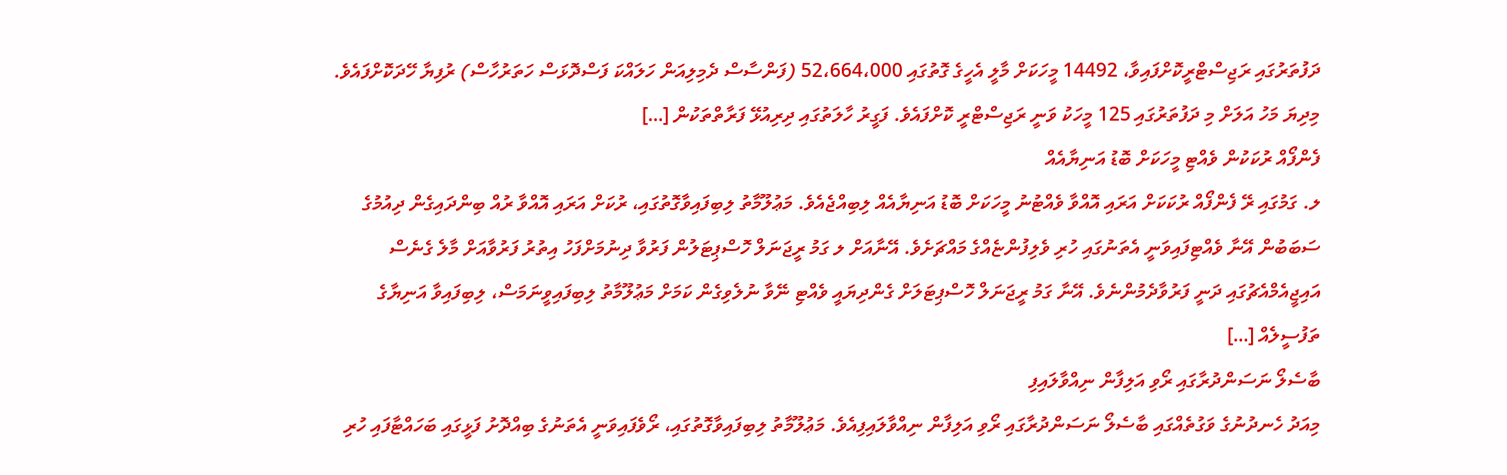ދަފުތަރުގައި ރަޖިސްޓްރީކޮށްފައިވާ، 14492 މީހަކަށް މާލީ އެހީގެ ގޮތުގައި 52،664،000 (ފަންސާސް ދެމިލިއަން ހަލައްކަ ފަސްދޮޅަސް ހަތަރުހާސް) ރުފިޔާ ހޭދަކޮށްފައެވެ. މިދިޔަ މަހު އަލަށް މި ދަފުތަރުގައި 125 މީހަކު ވަނީ ރަޖިސްޓްރީ ކޮށްފައެވެ. ފަގީރު ހާލަތުގައި ދިރިއުޅޭ ފަރާތްތަކުން […]
ފެންފޯއް ރުކަކުން ވެއްޓި މީހަކަށް ބޮޑު އަނިޔާއެއް
ލ. ގަމުގައި ރޭ ފެންފޯއް ރުކަކަށް އަރައި އޮއްވާ ވެއްޓުނު މީހަކަށް ބޮޑު އަނިޔާއެއް ލިބިއްޖެއެވެ. މަޢުލޫމާތު ލިބިފައިވާގޮތުގައި، ރުކަށް އަރައި އޮއްވާ ރުއް ބިންދައިގެން ދިއުމުގެ ސަބަބުން އޭނާ ވެއްޓިފައިވަނީ އެތަނުގައި ހުރި ވެލިފުންޏެއްގެ މައްޗަށެވެ. އޭނާއަށް ލ ގަމު ރީޖަނަލް ހޮސްޕިޓަލުން ފަރުވާ ދިނުމަށްފަހު އިތުރު ފަރުވާއަށް މާލެ ގެނެސް އައިޖީއެމްއެޗުގައި ދަނީ ފަރުވާދެމުންނެވެ. އޭނާ ގަމު ރީޖަނަލް ހޮސްޕިޓަލަށް ގެންދިޔައީ ވެއްޓި ނޭވާ ނުލެވިގެން ކަމަށް މަޢުލޫމާތު ލިބިފައިވީނަމަސް، ލިބިފައިވާ އަނިޔާގެ ތަފުސީލެއް […]
ބާސެލޯ ނަސަންދުރާގައި ރޯވި އަލިފާން ނިއްވާލައިފި
މިއަދު ހެނދުނުގެ ވަގުތެއްގައި ބާސެލޯ ނަސަންދުރާގައި ރޯވި އަލިފާން ނިއްވާލައިފިއެވެ. މަޢުލޫމާތު ލިބިފައިވާގޮތުގައި، ރޯވެފައިވަނީ އެތަނުގެ ބިއްދޮށު ފަޅީގައި ބަހައްޓާފައި ހުރި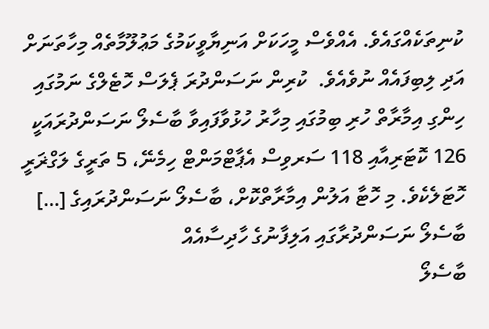ކުނިތަކެއްގައެވެ. އެއްވެސް މީހަކަށް އަނިޔާވީކަމުގެ މަޢުލޫމާތެއް މިހާތަނަށް އަދި ލިބިފައެއް ނުވެއެވެ.  ކުރިން ނަސަންދުރަ ޕެލަސް ހޮޓެލްގެ ނަމުގައި ހިންގި އިމާރާތް ހުރި ބިމުގައި މިހާރު ހުޅުވާފައިވާ ބާސެލޯ ނަސަންދުރައަކީ 126 ކޮޓަރިއާއި 118 ސަރވިސް އެޕާޓްމަންޓް ހިމެނޭ، 5 ތަރީގެ ލަގްޜަރީ ހޮޓަލެކެވެ. މި ހޮޓާ އަލުން އިމާރާތްކޮށް، ބާސެލޯ ނަސަންދުރައިގެ […]
ބާސެލޯ ނަސަންދުރާގައި އަލިފާނުގެ ހާދިސާއެއް
ބާސެލޯ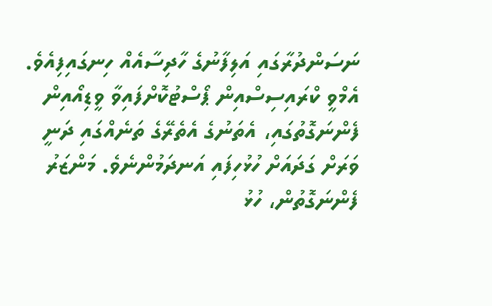ނަސަންދުރާގައި އަލިފާނުގެ ހާދިސާއެއް ހިނގައިފިއެވެ. އެމްވީ ކްރައިސިސްއިން ޕޯސްޓުކޮށްފައިވާ ވީޑިއޯއިން ފެންނަގޮތުގައި، އެތަނުގެ އެތެރޭގެ ތަނެއްގައި ދަނީ ވަރަށް ގަދައަށް ހުޅުހިފައި އަނދަމުންނެވެ. މަންޒަރު ފެންނަގޮތުން، ހުޅު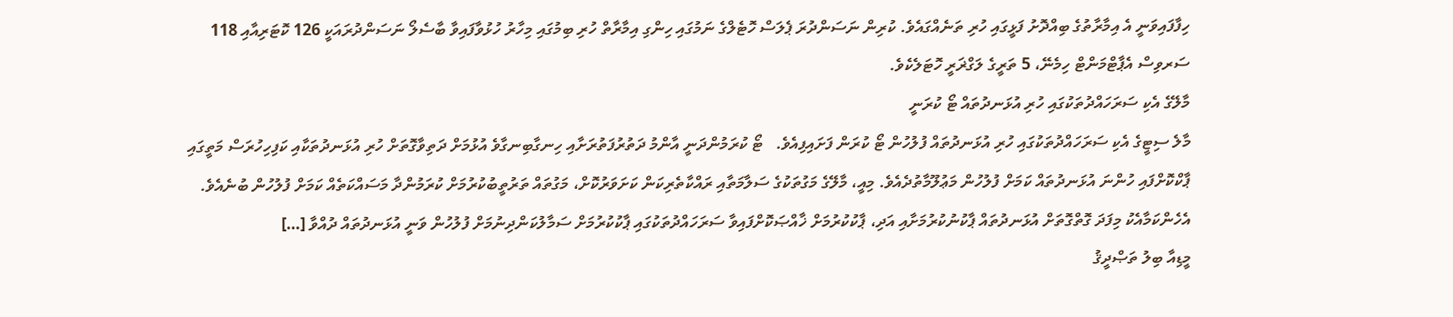ހިފާފައިވަނީ އެ އިމާރާތުގެ ބިއްދޮށު ފަޅީގައި ހުރި ތަނެއްގައެވެ. ކުރިން ނަސަންދުރަ ޕެލަސް ހޮޓެލްގެ ނަމުގައި ހިންގި އިމާރާތް ހުރި ބިމުގައި މިހާރު ހުޅުވާފައިވާ ބާސެލޯ ނަސަންދުރައަކީ 126 ކޮޓަރިއާއި 118 ސަރވިސް އެޕާޓްމަންޓް ހިމެނޭ، 5 ތަރީގެ ލަގްޜަރީ ހޮޓަލެކެވެ.
މާލޭގެ އެކި ސަރަހައްދުތަކުގައި ހުރި އުޅަނދުތައް ޓޯ ކުރަނީ
މާލެ ސިޓީގެ އެކި ސަރަހައްދުތަކުގައި ހުރި އުޅަނދުތައް ފުލުހުން ޓޯ ކުރަން ފަށައިފިއެވެ.   ޓޯ ކުރަމުންދަނީ އާންމު ދަތުރުފަތުރަށާއި ހިނގާބިނގާވެ އުޅުމަށް ދަތިވާގޮތަށް ހުރި އުޅަނދުތަކާއި ކަފިހިހުރަސް މަތީގައި ޕާކްކޮށްފައި ހުންނަ އުޅަނދުތައް ކަމަށް ފުލުހުން މަޢުލޫމާތުދެއެވެ. މިއީ، މާލޭގެ މަގުތަކުގެ ސަލާމަތާއި ރައްކާތެރިކަން ކަށަވަރުކޮށް، މަގުތައް ތަރުތީބުކުރުމަށް ކުރަމުންދާ މަސައްކަތެއް ކަމަށް ފުލުހުން ބުނެއެވެ. އެހެންކަމާއެކު މިފަދަ ގޮތްގޮތަށް އުޅަނދުތައް ޕާކުނުކުރުމަށާއި އަދި، ޕާކުކުރުމަށް ޚާއްޞަކޮށްފައިވާ ސަރަހައްދުތަކުގައި ޕާކުކުރުމަށް ސަމާލުކަންދިނުމަށް ފުލުހުން ވަނީ އުޅަނދުތައް ދުއްވާ […]
މީޑިއާ ބިލު ތަޞްދީޤު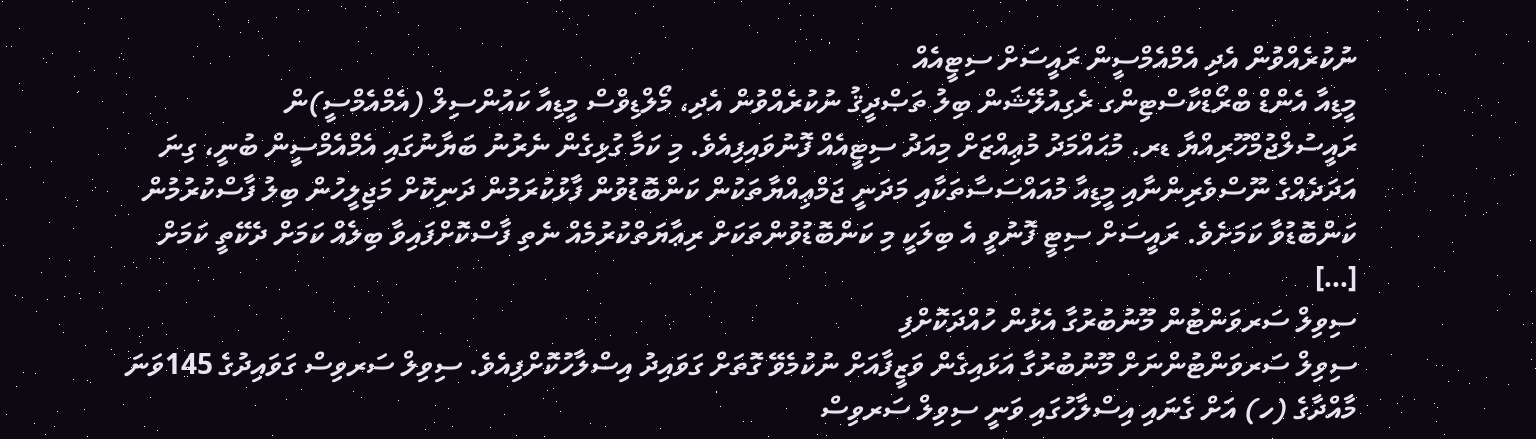ނުކުރެއްވުން އެދި އެމްއެމްސީން ރައީސަށް ސިޓީއެއް
މީޑިއާ އެންޑް ބްރޯޑްކާސްޓިންގ ރެގިއުލޭޝަން ބިލު ތަޞްދީޤު ނުކުރެއްވުން އެދި، މޯލްޑިވްސް މީޑިއާ ކައުންސިލް (އެމްއެމްސީ)ން ރައީސުލްޖުމްހޫރިއްޔާ ޑރ. މުޙައްމަދު މުޢިއްޒަށް މިއަދު ސިޓީއެއް ފޮނުވައިފިއެވެ. މި ކަމާ ގުޅިގެން ނެރުނު ބަޔާނުގައި އެމްއެމްސީން ބުނީ، ގިނަ އަދަދެއްގެ ނޫސްވެރިންނާއި މީޑިއާ މުއައްސަސާތަކާއި މަދަނީ ޖަމްޢިއްޔާތަކުން ކަންބޮޑުވުން ފާޅުކުރަމުން ދަނިކޮށް މަޖިލީހުން ބިލު ފާސްކުރުމުން ކަންބޮޑުވާ ކަމަށެވެ. ރައީސަށް ސިޓީ ފޮނުވީ އެ ބިލަކީ މި ކަންބޮޑުވުންތަކަށް ރިޢާޔަތްކުރުމެއް ނެތި ފާސްކޮށްފައިވާ ބިލެއް ކަމަށް ދެކޭތީ ކަމަށް […]
ސިވިލް ސަރވަންޓުން މޫނުބުރުގާ އެޅުން ހުއްދަކޮށްފި
ސިވިލް ސަރވަންޓުންނަށް މޫނުބުރުގާ އަޅައިގެން ވަޒީފާއަށް ނުކުމެވޭ ގޮތަށް ގަވައިދު އިސްލާހުކޮށްފިއެވެ. ސިވިލް ސަރވިސް ގަވައިދުގެ 145ވަނަ މާއްދާގެ (ހ) އަށް ގެނައި އިސްލާހުގައި ވަނީ ސިވިލް ސަރވިސް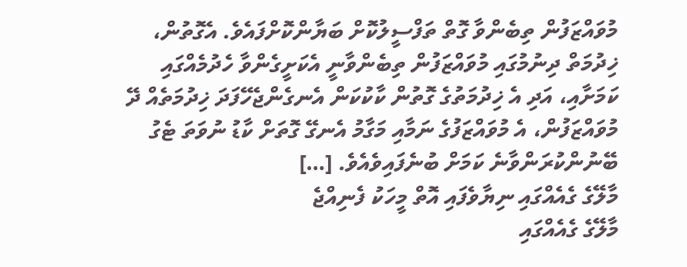މުވައްޒަފުން ތިބެންވާ ގޮތް ތަފްސީލުކޮށް ބަޔާންކޮށްފައެވެ. އެގޮތުން، ޚިދުމަތް ދިނުމުގައި މުވައްޒަފުން ތިބެންވާނީ އެކަށީގެންވާ ހެދުމެއްގައި ކަމަށާއި، އަދި އެ ޚިދުމަތުގެ ގޮތުން ކާކުކަން އެނގެންޖެހޭފަދަ ޚިދުމަތެއް ދޭ މުވައްޒަފުން، އެ މުވައްޒަފުގެ ނަމާއި މަގާމު އެނގޭ ގޮތަށް ކާޑު ނުވަތަ ޓެގު ބޭނުންކުރަންވާނެ ކަމަށް ބުނެފައިވެއެވެ. […]
މާލޭގެ ގެއެއްގައި ނިޔާވެފައި އޮތް މީހަކު ފެނިއްޖެ
މާލޭގެ ގެއެއްގައި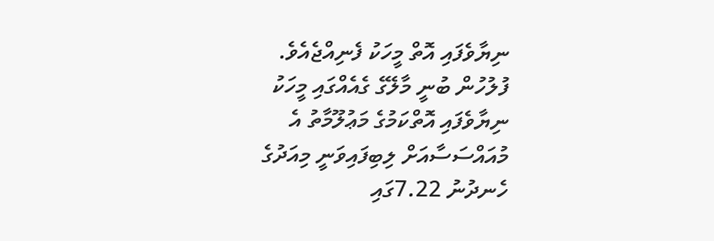ނިޔާވެފައި އޮތް މީހަކު ފެނިއްޖެއެވެ. ފުލުހުން ބުނީ މާލޭގެ ގެއެއްގައި މީހަކު ނިޔާވެފައި އޮތްކަމުގެ މަޢުލޫމާތު އެ މުއައްސަސާއަށް ލިބިފައިވަނީ މިއަދުގެ ހެނދުނު 7.22ގައި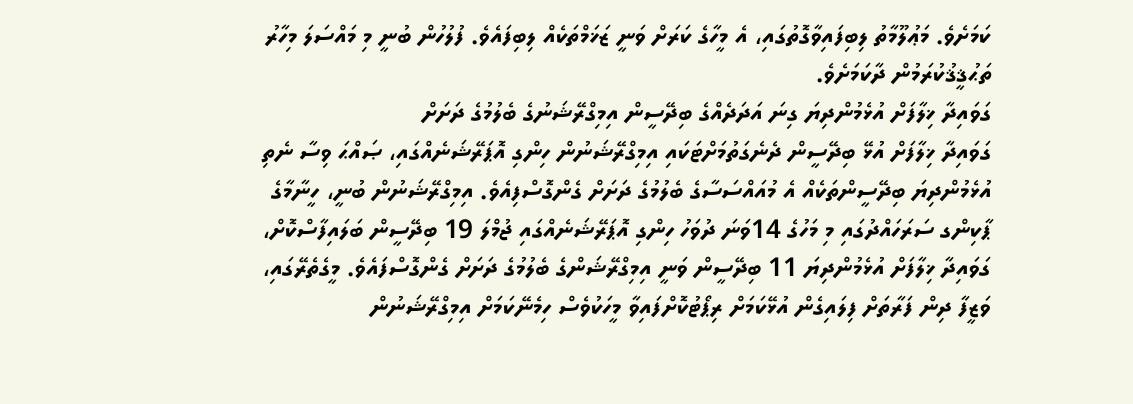ކަމަށެވެ. މަޢުލޫމާތު ލިބިފައިވާގޮތުގައި، އެ މީހާގެ ކަރަށް ވަނީ ޒަޚަމްތަކެއް ލިބިފައެވެ. ފުލުހުން ބުނީ މި މައްސަލަ މިހާރު ތަޙުޤީޤުކުރަމުން ދާކަމަށެވެ.
ގަވައިދާ ޚިލާފަށް އުޅެމުންދިޔަ ގިނަ އަދަދެއްގެ ބިދޭސީން އިމިގްރޭޝަނުގެ ބެލުމުގެ ދަށަށް
ގަވައިދާ ޚިލާފަށް އުޅޭ ބިދޭސީން ދެނެގަތުމަށްޓަކައި އިމިގްރޭޝަނުން ހިންގި އޮޕަރޭޝަނެއްގައި، ޞައްޙަ ވިސާ ނެތި އުޅެމުންދިޔަ ބިދޭސީންތަކެއް އެ މުއައްސަސާގެ ބެލުމުގެ ދަށަށް ގެންގޮސްފިއެވެ. އިމިގްރޭޝަނުން ބުނީ، ހީނާމާގެ ޕާކިންގ ސަރަހައްދުގައި މި މަހުގެ 14ވަނަ ދުވަހު ހިންގި އޮޕަރޭޝަނެއްގައި ޖުމްލަ 19 ބިދޭސީން ބަލައިފާސްކޮށް، ގަވައިދާ ޚިލާފަށް އުޅެމުންދިޔަ 11 ބިދޭސީން ވަނީ އިމިގްރޭޝަންގެ ބެލުމުގެ ދަށަށް ގެންގޮސްފައެވެ. މީގެތެރޭގައި، ވަޒީފާ ދިން ފަރާތަށް ފިލައިގެން އުޅޭކަމަށް ރިޕޯޓުކޮށްފައިވާ މީހަކުވެސް ހިމެނޭކަމަށް އިމިގްރޭޝަނުން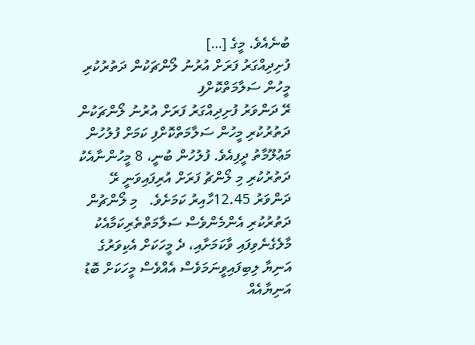ބުނެއެވެ. މީގެ […]
ފުށިދިއްގަރު ފަރަށް އުރުނު ލޯންޗަކުން ދަތުރުކުރި މީހުން ސަލާމަތްކޮށްފި
ރޭ ދަންވަރު ފުށިދިއްގަރު ފަރަށް އުރުނު ލޯންޗަކުން ދަތުރުކުރި މީހުން ސަލާމަތްކޮށްފި ކަމަށް ފުލުހުން މަޢުލޫމާތު ދީފިއެވެ. ފުލުހުން ބުނީ، 8 މީހުންނާއެކު ދަތުރުކުރި މި ލޯންޗު ފަރަށް އުރިފައިވަނީ ރޭ ދަންވަރު 12.45ހާއިރު ކަމަށެވެ.   މި ލޯންޗުން ދަތުރުކުރި އެންމެންވެސް ސަލާމަތްތެރިކަމާއެކު މާލެގެނެވިފައި ވާކަމަށާއި، ދެ މީހަކަށް އެކިވަރުގެ އަނިޔާ ލިބިފައިވީނަމަވެސް އެއްވެސް މީހަކަށް ބޮޑު އަނިޔާއެއް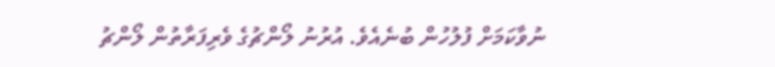ނުވާކަމަށް ފުލުހުން ބުނެއެވެ. އުރުނު ލޯންޗުގެ ވެރިފަރާތުން ލޯންޗު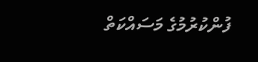ފުންކުރުމުގެ މަސައްކަތް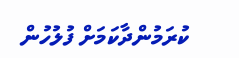ކުރަމުންދާކަމަށް ފުލުހުން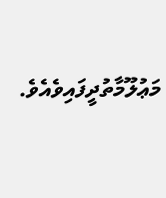މަޢުލޫމާތުދީފައިވެއެވެ.